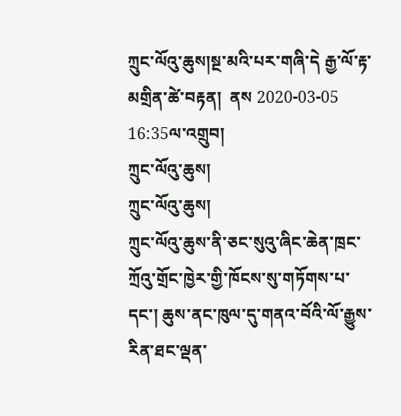ཀྲུང་ལོའུ་ཆུས།སྔ་མའི་པར་གཞི་དེ རྒྱ་ལོ་རྟ་མགྲིན་ཚེ་བརྟན།  ནས 2020-03-05 16:35ལ་འགྲུབ།
ཀྲུང་ལོའུ་ཆུས།
ཀྲུང་ལོའུ་ཆུས།
ཀྲུང་ལོའུ་ཆུས་ནི་ཅང་སུའུ་ཞིང་ཆེན་ཁྲང་ཀྲོའུ་གྲོང་ཁྱེར་གྱི་ཁོངས་སུ་གཏོགས་པ་དང་། ཆུས་ནང་ཁུལ་དུ་གནའ་བོའི་ལོ་རྒྱུས་རིན་ཐང་ལྡན་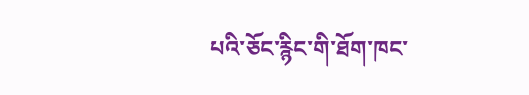པའི་ཅོང་རྙིང་གི་ཐོག་ཁང་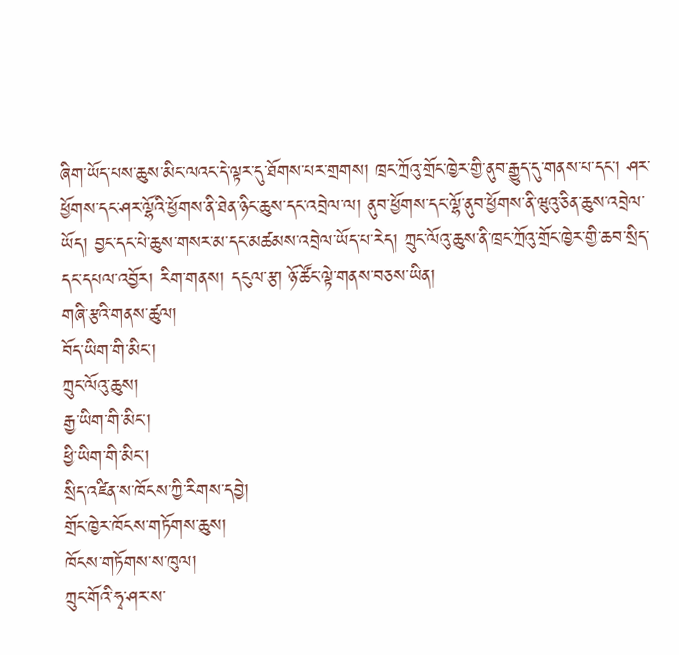ཞིག་ཡོད་པས་ཆུས་མིང་ལའང་དེ་ལྟར་དུ་ཐོགས་པར་གྲགས། ཁྲང་ཀྲོའུ་གྲོང་ཁྱེར་གྱི་ནུབ་རྒྱུད་དུ་གནས་པ་དང་། ཤར་ཕྱོགས་དང་ཤར་ལྷོའི་ཕྱོགས་ནི་ཐེན་ཉིང་ཆུས་དང་འབྲེལ་ལ། ནུབ་ཕྱོགས་དང་ལྷོ་ནུབ་ཕྱོགས་ནི་ཝུའུ་ཅིན་ཆུས་འབྲེལ་ཡོད། བྱང་དང་པེ་ཆུས་གསར་མ་དང་མཚམས་འབྲེལ་ཡོད་པ་རེད། ཀྲུང་ལོའུ་ཆུས་ནི་ཁྲང་ཀྲོའུ་གྲོང་ཁྱེར་གྱི་ཆབ་སྲིད་དང་དཔལ་འབྱོར། རིག་གནས། དངུལ་རྩ། ཉོ་ཚོང་ལྟེ་གནས་བཅས་ཡིན།
གཞི་རྩའི་གནས་ཚུལ།
བོད་ཡིག་གི་མིང་།
ཀྲུང་ལོའུ་ཆུས།
རྒྱ་ཡིག་གི་མིང་།
ཕྱི་ཡིག་གི་མིང་།
སྲིད་འཛིན་ས་ཁོངས་ཀྱི་རིགས་དབྱེ།
གྲོང་ཁྱེར་ཁོངས་གཏོགས་ཆུས།
ཁོངས་གཏོགས་ས་ཁུལ།
ཀྲུང་གོའི་ཧྭ་ཤར་ས་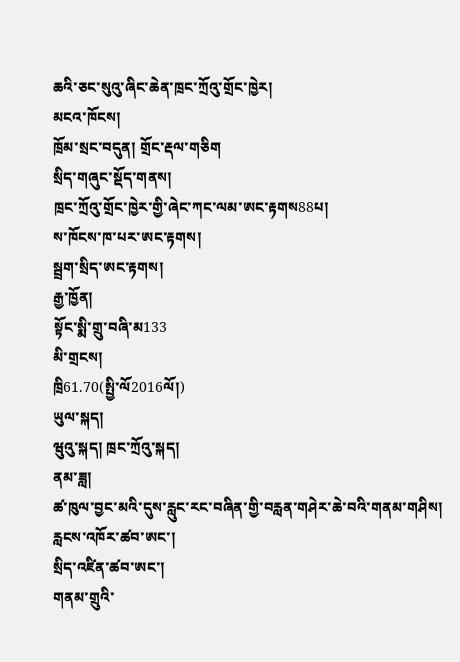ཆའི་ཅང་སུའུ་ཞིང་ཆེན་ཁྲང་ཀྲོའུ་གྲོང་ཁྱེར།
མངའ་ཁོངས།
ཁྲོམ་སྲང་བདུན། གྲོང་རྡལ་གཅིག
སྲིད་གཞུང་སྡོད་གནས།
ཁྲང་ཀྲོའུ་གྲོང་ཁྱེར་གྱི་ཞེང་ཀང་ལམ་ཨང་རྟགས88པ།
ས་ཁོངས་ཁ་པར་ཨང་རྟགས།
སྦྲག་སྲིད་ཨང་རྟགས།
རྒྱ་ཁྱོན།
སྟོང་སྨི་གྲུ་བཞི་མ133
མི་གྲངས།
ཁྲི61.70(སྤྱི་ལོ2016ལོ།)
ཡུལ་སྐད།
ཝུའུ་སྐད། ཁྲང་ཀྲོའུ་སྐད།
ནམ་ཟླ།
ཚ་ཁུལ་བྱང་མའི་དུས་རླུང་རང་བཞིན་གྱི་བརླན་གཤེར་ཆེ་བའི་གནམ་གཤིས།
རླངས་འཁོར་ཚབ་ཨང་།
སྲིད་འཛིན་ཚབ་ཨང་།
གནམ་གྲུའི་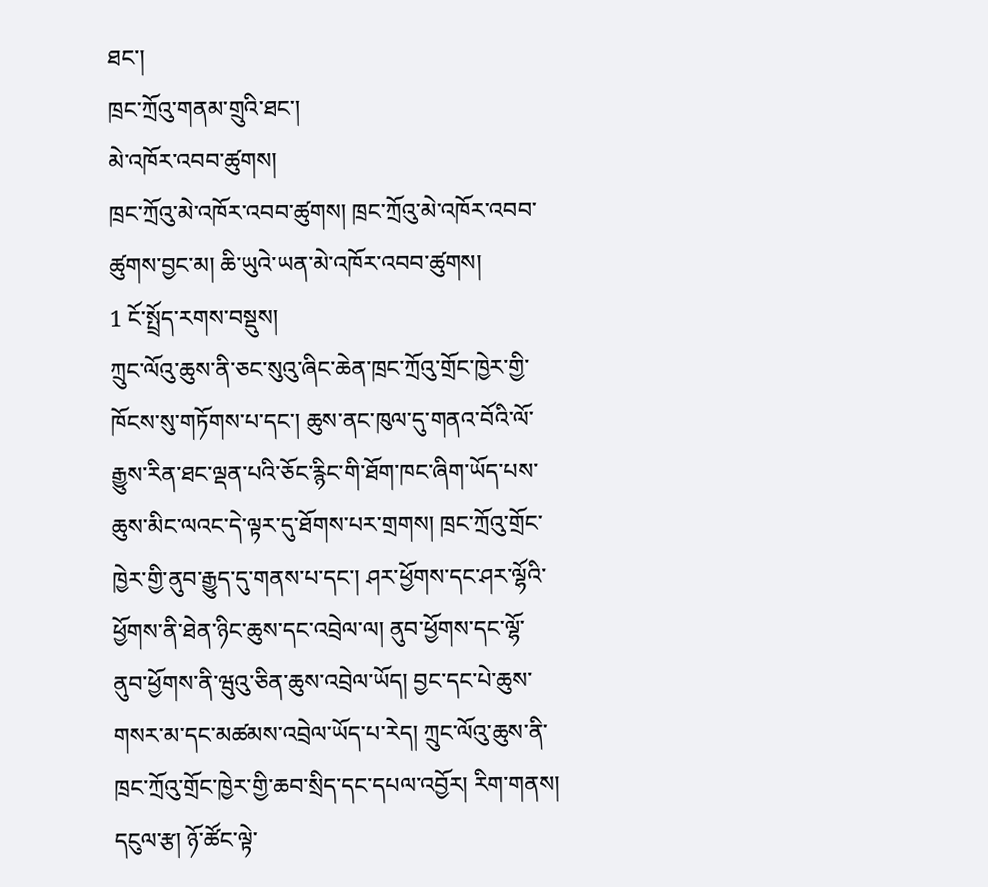ཐང་།
ཁྲང་ཀྲོའུ་གནམ་གྲུའི་ཐང་།
མེ་འཁོར་འབབ་ཚུགས།
ཁྲང་ཀྲོའུ་མེ་འཁོར་འབབ་ཚུགས། ཁྲང་ཀྲོའུ་མེ་འཁོར་འབབ་ཚུགས་བྱང་མ། ཆི་ཡུའེ་ཡན་མེ་འཁོར་འབབ་ཚུགས།
1 ངོ་སྤྲོད་རགས་བསྡུས།
ཀྲུང་ལོའུ་ཆུས་ནི་ཅང་སུའུ་ཞིང་ཆེན་ཁྲང་ཀྲོའུ་གྲོང་ཁྱེར་གྱི་ཁོངས་སུ་གཏོགས་པ་དང་། ཆུས་ནང་ཁུལ་དུ་གནའ་བོའི་ལོ་རྒྱུས་རིན་ཐང་ལྡན་པའི་ཅོང་རྙིང་གི་ཐོག་ཁང་ཞིག་ཡོད་པས་ཆུས་མིང་ལའང་དེ་ལྟར་དུ་ཐོགས་པར་གྲགས། ཁྲང་ཀྲོའུ་གྲོང་ཁྱེར་གྱི་ནུབ་རྒྱུད་དུ་གནས་པ་དང་། ཤར་ཕྱོགས་དང་ཤར་ལྷོའི་ཕྱོགས་ནི་ཐེན་ཉིང་ཆུས་དང་འབྲེལ་ལ། ནུབ་ཕྱོགས་དང་ལྷོ་ནུབ་ཕྱོགས་ནི་ཝུའུ་ཅིན་ཆུས་འབྲེལ་ཡོད། བྱང་དང་པེ་ཆུས་གསར་མ་དང་མཚམས་འབྲེལ་ཡོད་པ་རེད། ཀྲུང་ལོའུ་ཆུས་ནི་ཁྲང་ཀྲོའུ་གྲོང་ཁྱེར་གྱི་ཆབ་སྲིད་དང་དཔལ་འབྱོར། རིག་གནས། དངུལ་རྩ། ཉོ་ཚོང་ལྟེ་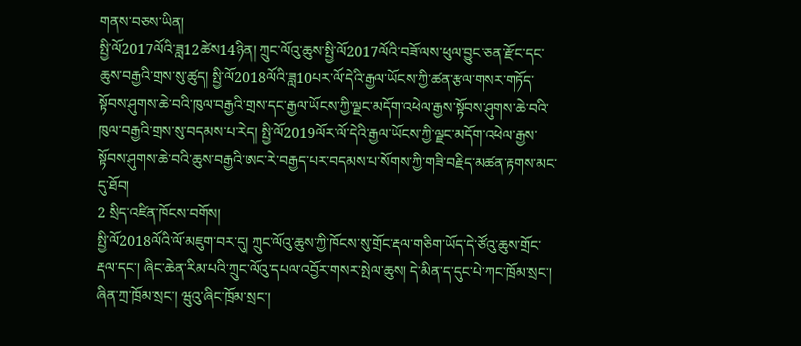གནས་བཅས་ཡིན།
སྤྱི་ལོ2017ལོའི་ཟླ12ཚེས14ཉིན། ཀྲུང་ལོའུ་ཆུས་སྤྱི་ལོ2017ལོའི་བཟོ་ལས་ཕུལ་བྱུང་ཅན་རྫོང་དང་ཆུས་བརྒྱའི་གྲས་སུ་ཚུད། སྤྱི་ལོ2018ལོའི་ཟླ10པར་ལོ་དེའི་རྒྱལ་ཡོངས་ཀྱི་ཚན་རྩལ་གསར་གཏོད་སྟོབས་ཤུགས་ཆེ་བའི་ཁུལ་བརྒྱའི་གྲས་དང་རྒྱལ་ཡོངས་ཀྱི་ལྗང་མདོག་འཕེལ་རྒྱས་སྟོབས་ཤུགས་ཆེ་བའི་ཁུལ་བརྒྱའི་གྲས་སུ་བདམས་པ་རེད། སྤྱི་ལོ2019ལོར་ལོ་དེའི་རྒྱལ་ཡོངས་ཀྱི་ལྗང་མདོག་འཕེལ་རྒྱས་སྟོབས་ཤུགས་ཆེ་བའི་ཆུས་བརྒྱའི་ཨང་རེ་བརྒྱད་པར་བདམས་པ་སོགས་ཀྱི་གཟི་བརྗིད་མཚན་རྟགས་མང་དུ་ཐོབ།
2 སྲིད་འཛིན་ཁོངས་བགོས།
སྤྱི་ལོ2018ལོའི་ལོ་མཇུག་བར་དུ། ཀྲུང་ལོའུ་ཆུས་ཀྱི་ཁོངས་སུ་གྲོང་རྡལ་གཅིག་ཡོད་དེ་ཙོའུ་ཆུས་གྲོང་རྡལ་དང་། ཞིང་ཆེན་རིམ་པའི་ཀྲུང་ལོའུ་དཔལ་འབྱོར་གསར་སྤེལ་ཆུས། དེ་མིན་ད་དུང་པེ་ཀང་ཁྲོམ་སྲང་། ཞིན་ཀྲ་ཁྲོམ་སྲང་། ཝུའུ་ཞིང་ཁྲོམ་སྲང་།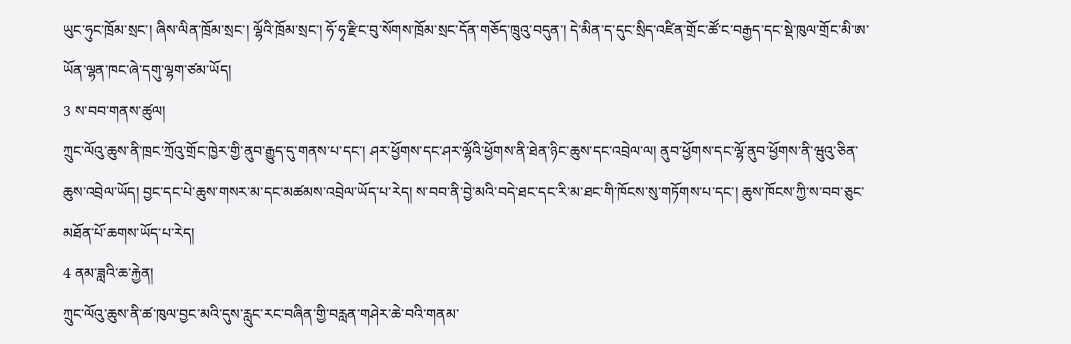ཡུང་ཧུང་ཁྲོམ་སྲང་། ཞིས་ལིན་ཁྲོམ་སྲང་། ལྷོའི་ཁྲོམ་སྲང་། ཧོ་ཧྭ་རྫིང་བུ་སོགས་ཁྲོམ་སྲང་དོན་གཅོད་ཁྲུའུ་བདུན་། དེ་མིན་ད་དུང་སྲིད་འཛིན་གྲོང་ཚོ་ང་བརྒྱད་དང་སྡེ་ཁུལ་གྲོང་མི་ཨ་ཡོན་ལྷན་ཁང་ཞེ་དགུ་ལྷག་ཙམ་ཡོད།
3 ས་བབ་གནས་ཚུལ།
ཀྲུང་ལོའུ་ཆུས་ནི་ཁྲང་ཀྲོའུ་གྲོང་ཁྱེར་གྱི་ནུབ་རྒྱུད་དུ་གནས་པ་དང་། ཤར་ཕྱོགས་དང་ཤར་ལྷོའི་ཕྱོགས་ནི་ཐེན་ཉིང་ཆུས་དང་འབྲེལ་ལ། ནུབ་ཕྱོགས་དང་ལྷོ་ནུབ་ཕྱོགས་ནི་ཝུའུ་ཅིན་ཆུས་འབྲེལ་ཡོད། བྱང་དང་པེ་ཆུས་གསར་མ་དང་མཚམས་འབྲེལ་ཡོད་པ་རེད། ས་བབ་ནི་བྱེ་མའི་བདེ་ཐང་དང་རི་མ་ཐང་གི་ཁོངས་སུ་གཏོགས་པ་དང་། ཆུས་ཁོངས་ཀྱི་ས་བབ་ཅུང་མཐོན་པོ་ཆགས་ཡོད་པ་རེད།
4 ནམ་ཟླའི་ཆ་རྐྱེན།
ཀྲུང་ལོའུ་ཆུས་ནི་ཚ་ཁུལ་བྱང་མའི་དུས་རླུང་རང་བཞིན་གྱི་བརླན་གཤེར་ཆེ་བའི་གནམ་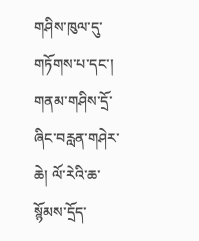གཤིས་ཁུལ་དུ་གཏོགས་པ་དང་། གནམ་གཤིས་དྲོ་ཞིང་བརླན་གཤེར་ཆེ། ལོ་རེའི་ཆ་སྙོམས་དྲོད་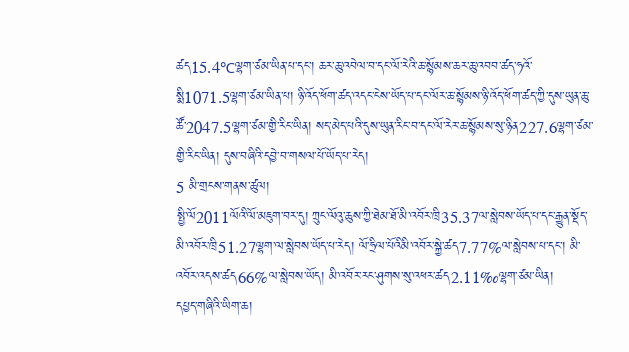ཚད15.4℃ལྷག་ཙམ་ཡིན་པ་དང་། ཆར་ཆུ་འབེལ་བ་དང་ལོ་རེའི་ཆ་སྙོམས་ཆར་ཆུ་འབབ་ཚད་ཧའོ་སྨི1071.5ལྷག་ཙམ་ཡིན་པ། ཉི་འོད་ཕོག་ཚད་འདང་ངེས་ཡོད་པ་དང་ལོར་ཆ་སྙོམས་ཉི་འོད་ཕོག་ཚད་ཀྱི་དུས་ཡུན་ཆུ་ཚོ་2047.5ལྷག་ཙམ་གྱི་རིང་ཡིན། སད་མེད་པའི་དུས་ཡུན་རིང་བ་དང་ལོ་རེར་ཆ་སྙོམས་སུ་ཉིན227.6ལྷག་ཙམ་གྱི་རིང་ཡིན། དུས་བཞིའི་དབྱེ་བ་གསལ་པོ་ཡོད་པ་རེད།
5 མི་གྲངས་གནས་ཚུལ།
སྤྱི་ལོ2011ལོའི་ལོ་མཇུག་བར་དུ། ཀྲུང་ལོའུ་ཆུས་ཀྱི་ཐེམ་ཐོ་མི་འབོར་ཁྲི35.37ལ་སླེབས་ཡོད་པ་དང་རྒྱུན་སྡོད་མི་འབོར་ཁྲི51.27ལྷག་ལ་སླེབས་ཡོད་པ་རེད། ལོ་ཧྲིལ་པོའིམི་འབོར་སྐྱེ་ཚད7.77%ལ་སླེབས་པ་དང་། མི་འབོར་འདས་ཚད66%ལ་སླེབས་ཡོད། མི་འབོར་རང་ཤུགས་སུ་འཕར་ཚད2.11‰ལྷག་ཙམ་ཡིན།
དཔྱད་གཞིའི་ཡིག་ཆ།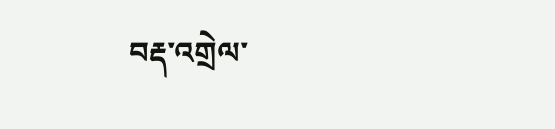བརྡ་འགྲེལ་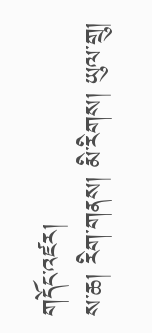གདོང་འཛར།
ས་ཆ། རིག་གནས། མི་རིགས། ཡུལ་གྲུ།